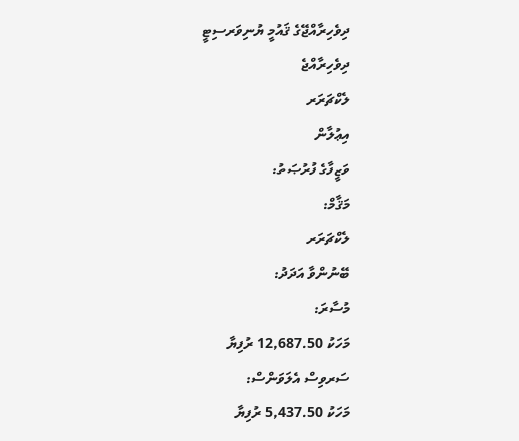ދިވެހިރާއްޖޭގެ ޤައުމީ ޔުނިވަރސިޓީ
ދިވެހިރާއްޖެ
ލެކްޗަރަރ
އިޢުލާން
ވަޒީފާގެ ފުރުޞަތު:
މަޤާމް:
ލެކްޗަރަރ
ބޭނުންވާ އަދަދު:
މުސާރަ:
މަހަކު 12,687.50 ރުފިޔާ
ސަރވިސް އެލަވަންސް:
މަހަކު 5,437.50 ރުފިޔާ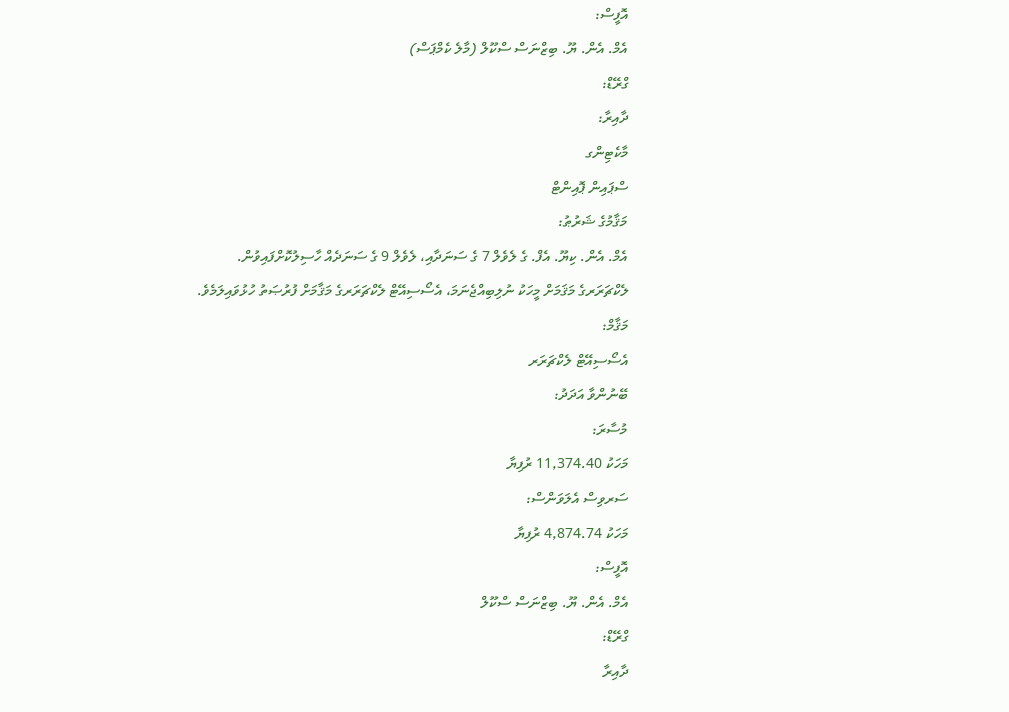އޮފީސް:
އެމް. އެން. ޔޫ. ބިޒްނަސް ސްކޫލް (މާލެ ކެމްޕަސް)
ގްރޭޑް:
ދާއިރާ:
މާކެޓިންގ
ސްޕައިން ޕޮއިންޓް
މަޤާމުގެ ޝަރުޠު:
އެމް. އެން. ކިޔޫ. އެފް. ގެ ލެވެލް 7 ގެ ސަނަދާއި، ލެވެލް 9 ގެ ސަނަދެއް ހާސިލުކޮށްފައިވުން.
ލެކްޗަރަރގެ މަޤަމަށް މީހަކު ނުލިބިއްޖެނަމަ، އެސޯސިއޭޓް ލެކްޗަރަރގެ މަޤާމަށް ފުރުޞަތު ހުޅުވައިލަމެވެ.
މަޤާމް:
އެސޯސިއޭޓް ލެކްޗަރަރ
ބޭނުންވާ އަދަދު:
މުސާރަ:
މަހަކު 11,374.40 ރުފިޔާ
ސަރވިސް އެލަވަންސް:
މަހަކު 4,874.74 ރުފިޔާ
އޮފީސް:
އެމް. އެން. ޔޫ. ބިޒްނަސް ސްކޫލް
ގްރޭޑް:
ދާއިރާ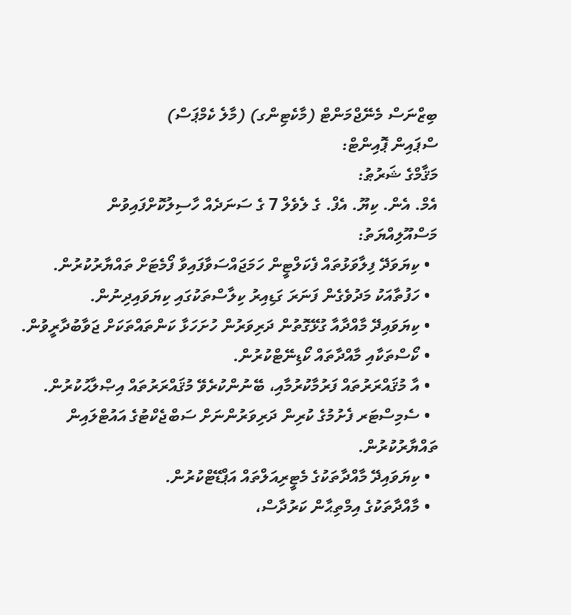ބިޒްނަސް މެނޭޖްމަންޓް (މާކެޓިންގ) (މާލެ ކެމްޕަސް)
ސްޕައިން ޕޮއިންޓް:
މަޤާމްގެ ޝަރުޠު:
އެމް. އެން. ކިޔޫ. އެފް. ގެ ލެވެލް 7 ގެ ސަނަދެއް ހާސިލުކޮށްފައިވުން
މަސްއޫލިއްޔަތު:
  • ކިޔަވަދޭ ފިލާވަޅުތައް ފެކަލްޓީން ހަމަޖައްސަވާފައިވާ ފޯމެޓަށް ތައްޔާރުކުރުން.
  • ހަފުތާއަކު މަދުވެގެން ފަނަރަ ގަޑިއިރު ކިލާސްތަކުގައި ކިޔަވައިދިނުން.
  • ކިޔަވައިދޭ މާއްދާއާ ގުޅޭގޮތުން ދަރިވަރުން ހުށަހަޅާ ކަންތައްތަކަށް ޖަވާބުދާރީވުން.
  • ކޯސްތަކާއި މާއްދާތައް ކޯޑިނޭޓްކުރުން.
  • އާ މުޤައްރަރުތައް ފަރުމާކުރުމާއި، ބޭނުންކުރެވޭ މުޤައްރަރުތައް އިޞްލާޙުކުރުން.
  • ސެމިސްޓަރ ފެށުމުގެ ކުރިން ދަރިވަރުންނަށް ސަބްޖެކްޓުގެ އައުޓްލައިން ތައްޔާރުކުރުން.
  • ކިޔަވައިދޭ މާއްދާތަކުގެ މެޓީރިއަލްތައް އަޕްޑޭޓްކުރުން.
  • މާއްދާތަކުގެ އިމްތިޙާން ކަރުދާސް،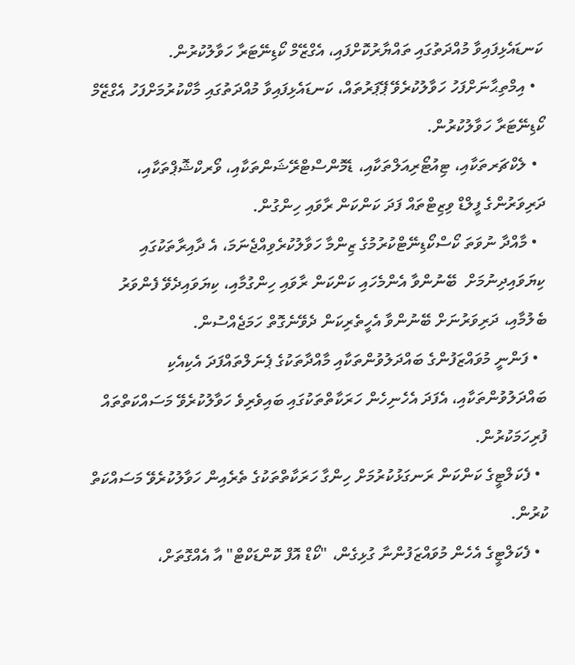ކަނޑައެޅިފައިވާ މުއްދަތުގައި ތައްޔާރުކޮށްފައި، އެގްޒޭމް ކޯޑިނޭޓަރާ ހަވާލުކުރުން.
  • އިމްތިޙާނަށްފަހު ހަވާލުކުރެވޭ ޕޭޕަރުތައް، ކަނޑައެޅިފައިވާ މުއްދަތުގައި މާކްކުރުމަށްފަހު އެގްޒޭމް ކޯޑިނޭޓަރާ ހަވާލުކުރުން.
  • ލެކްޗަރތަކާއި، ޓިއުޓޯރިއަލްތަކާއި، ޑެމޮންސްޓްރޭޝަންތަކާއި، ވޯރކްޝޮޕްތަކާއި، ދަރިވަރުންގެ ފީލްޑް ވިޒިޓްތައް ފަދަ ކަންކަން ރާވައި ހިންގުން.
  • މާއްދާ ނުވަތަ ކޯސްކޯޑިނޭޓްކުރުމުގެ ޒިންމާ ހަވާލުކުރެވިއްޖެނަމަ، އެ ދާއިރާތަކުގައި ކިޔަވައިދިނުމަށް  ބޭނުންވާ އެންމެހައި ކަންކަން ރާވައި ހިންގުމާއި، ކިޔަވައިދެވޭ ފެންވަރު ބެލުމާއި، ދަރިވަރުނަށް ބޭނުންވާ އެހީތެރިކަން ދެވޭނެގޮތް ހަމަޖެއްސުން.
  • ފަންނީ މުވައްޒަފުންގެ ބައްދަލުވުންތަކާއި މާއްދާތަކުގެ ޕެނަލްތައްފަދަ އެކިއެކި ބައްދަލުވުންތަކާއި، އެފަދަ އެހެނިހެން ހަރަކާތްތަކުގައި ބައިވެރިވެ ހަވާލުކުރެވޭ މަސައްކަތްތައް ފުރިހަމަކުރުން.
  • ފެކަލްޓީގެ ކަންކަން ރަނގަޅުކުރުމަށް ހިންގާ ހަރަކާތްތަކުގެ ތެރެއިން ހަވާލުކުރެވޭ މަސައްކަތް ކުރުން.
  • ފެކަލްޓީގެ އެހެން މުވައްޒަފުންނާ ގުޅިގެން، "ކޯޑް އޮފް ކޮންޑަކްޓް" އާ އެއްގޮތަށް،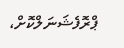ޕްރޮފެޝަނަލްކޮށް،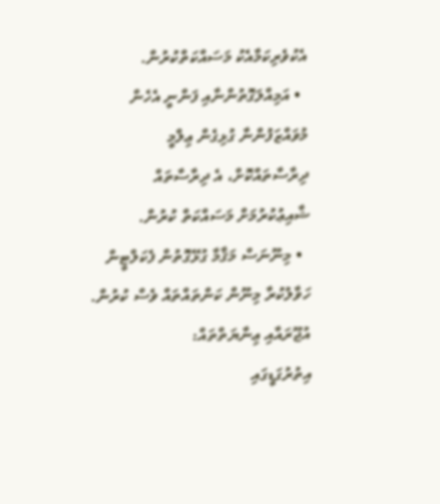އެކުވެރިކަމާއެކު މަސައްކަތްކުރުން.
  • އަމިއްލަގޮތުންނާއި ފަންނީ އެހެން މުވައްޒަފުންނާ ގުޅިގެން ޢިލްމީ ދިރާސާތައްކޮށް، އެ ދިރާސާތައް ޝާއިޢުކުރުމަށް މަސައްކަތް ކުރުން.
  • މިނޫނަސް މަޤާމާ ގުޅޭގޮތުން ފެކަލްޓީން ހަވާލުކުރާ މިނޫން ކަންތައްތައް ވެސް ކުރުން.
އުޖޫރައާއި ޢިނާޔަތްތައް:
އިތުރުގަޑީގައި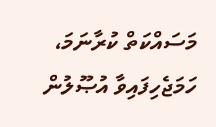މަސައްކަތް ކުރާނަމަ، ހަމަޖެހިފައިވާ އުޞޫލުން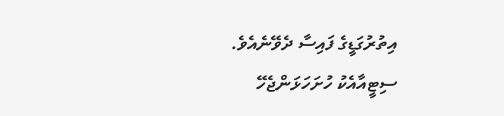އިތުރުގަޑީގެ ފައިސާ ދެވޭނެއެވެ.
ސިޓީއާއެކު ހުށަހަޅަންޖެހޭ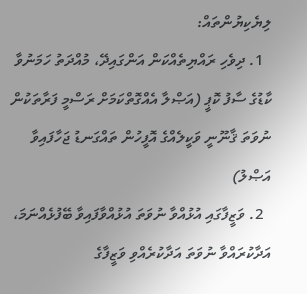ލިޔެކިޔުންތައް:
  1. ދިވެހި ރައްޔިތެއްކަން އަންގައިދޭ، މުއްދަތު ހަމަނުވާ ކާޑުގެ ސާފު ކޮޕީ (އަޞްލާ އެއްގޮތްކަމަށް ރަސްމީ ފަރާތަކުން ނުވަތަ ޤާނޫނީ ވަކީލެއްގެ އޮފީހުން ތައްގަނޑު ޖަހާފައިވާ އަޞްލު)
  2. ވަޒީފާގައި އުޅުއްވާ ނުވަތަ އުޅުއްވާފައިވާ ބޭފުޅެއްނަމަ، އަދާކުރައްވާ ނުވަތަ އަދާކުރެއްވި ވަޒީފާގެ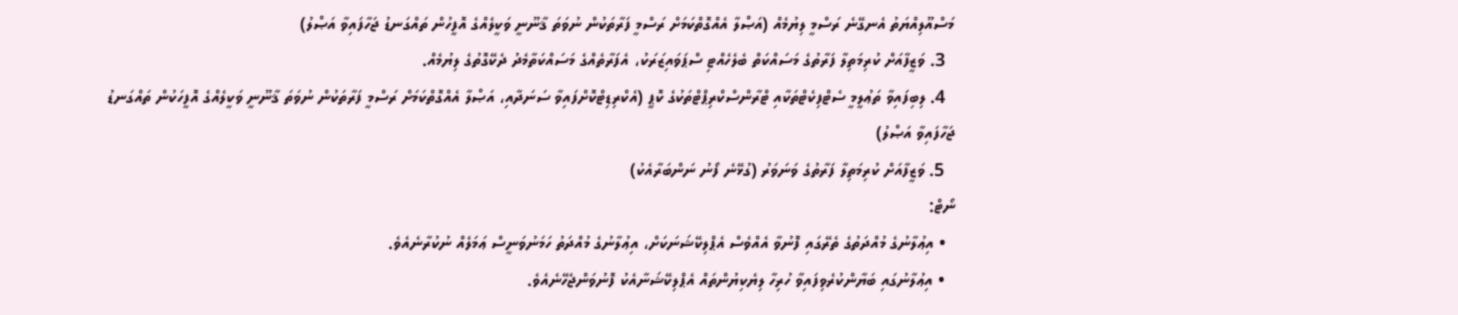މަސްއޫލިއްޔަތު އެނގޭނެ ރަސްމީ ލިޔުމެއް (އަޞްލާ އެއްގޮތްކަމަށް ރަސްމީ ފަރާތަކުން ނުވަތަ ޤާނޫނީ ވަކީލެއްގެ އޮފީހުން ތައްގަނޑު ޖަހާފައިވާ އަޞްލު)
  3. ވަޒީފާއަށް ކުރިމަތިލާ ފަރާތުގެ މަސައްކަތް ބެލެހެއްޓި ސްޕަވައިޒަރަކު، އެފަރާތެއްގެ މަސައްކަތާމެދު ދެކޭގޮތުގެ ލިޔުމެއް.
  4. ލިބިފައިވާ ތަޢުލީމީ ސެޓްފިކެޓްތަކާއި ޓްރާންސްކްރިޕްޓްތަކުގެ ކޮޕީ (އެކްރިޑިޓްކޮށްފައިވާ ސަނަދާއި، އަޞްލާ އެއްގޮތްކަމަށް ރަސްމީ ފަރާތަކުން ނުވަތަ ޤާނޫނީ ވަކީލެއްގެ އޮފީހަކުން ތައްގަނޑު ޖަހާފައިވާ އަޞްލު)
  5. ވަޒީފާއަށް ކުރިމަތިލާ ފަރާތުގެ ވަނަވަރު (ގުޅޭނެ ފޯނު ނަންބަރާއެކު)
ނޯޓް:
  • އިޢުލާނުގެ މުއްދަތުގެ ތެރޭގައި ފޮނުވާ އެއްވެސް އެޕްލިކޭޝަނަކަށް، އިޢުލާނުގެ މުއްދަތު ހަމަނުވަނީސް ޢަމަލެއް ނުކުރާނެއެވެ.
  • އިޢުލާނުގައި ބަޔާންކުރެވިފައިވާ ހުރިހާ ލިޔެކިޔުންތައް އެޕްލިކޭޝަނާއެކު ފޮނުވަންޖެހޭނެއެވެ.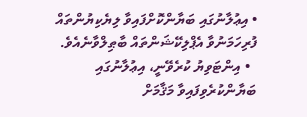• އިޢުލާނުގައި ބަޔާންކޮށްފައިވާ ލިޔެކިޔުންތައް ފުރިހަމަނުވާ އެޕްލިކޭޝަންތައް ބާޠިލްވާނެއެވެ.
  • އިންޓަވިޔު ކުރެވޭނީ، އިޢުލާނުގައި ބަޔާންކުރެވިފައިވާ މަޤާމަށް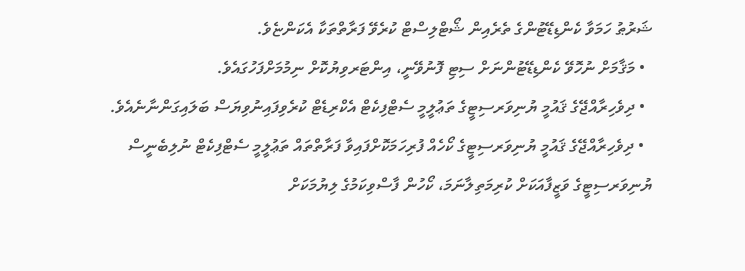ޝަރުޠު ހަމަވާ ކެންޑިޑޭޓުންގެ ތެރެއިން ޝޯޓްލިސްޓް ކުރެވޭ ފަރާތްތަކާ އެކަންޏެވެ.
  • މަޤާމަށް ނުހޮވޭ ކެންޑިޑޭޓުންނަށް ސިޓި ފޮނުވޭނީ، އިންޓަރވިޔުކޮށް ނިމުމަށްފަހުގައެވެ.
  • ދިވެހިރާއްޖޭގެ ޤައުމީ ޔުނިވަރސިޓީގެ ތަޢުލީމީ ސެޓްފިކެޓް އެކްރިޑެޓް ކުރެވިފައިނުވިޔަސް ބަލައިގަންނާނެއެވެ.
  • ދިވެހިރާއްޖޭގެ ޤައުމީ ޔުނިވަރސިޓީގެ ކޯހެއް ފުރިހަމަކޮށްފައިވާ ފަރާތްތައް ތަޢުލީމީ ސެޓްފިކެޓް ނުލިބެނީސް ޔުނިވަރސިޓީގެ ވަޒީފާއަކަށް ކުރިމަތިލާނަމަ، ކޯހުން ފާސްވިކަމުގެ ލިޔުމަކަށް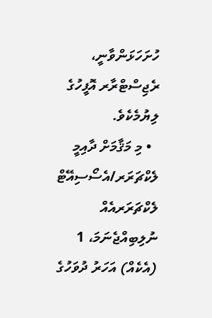ހުށަހަޅަންވާނީ، ރެޖިސްޓްރާރ އޮފީހުގެ ލިޔުމެކެވެ.
  • މި މަޤާމަށް ދާއިމީ ލެކްޗަރަރ/އެސޯސިއޭޓް ލެކްޗަރަރއެއް ނުލިބިއްޖެނަމަ، 1 (އެކެއް) އަހަރު ދުވަހުގެ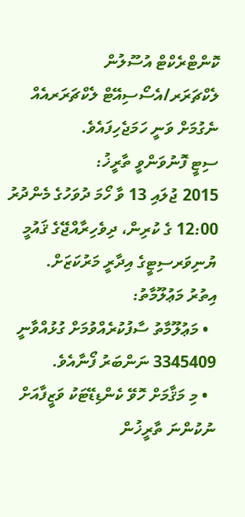ކޮންޓްރެކްޓް އުސޫލުން ލެކްޗަރަރ/އެސޯސިއޭޓް ލެކްޗަރަރއެއް ނެގުމަށް ވަނީ ހަމަޖެހިފައެވެ.
ސިޓީ ފޮނުވަންވީ ތާރީޚު:
2015 ޖުލައި 13 ވާ ހޯމަ ދުވަހުގެ މެންދުރު 12:00 ގެ ކުރިން، ދިވެހިރާއްޖޭގެ ޤައުމީ ޔުނިވަރސިޓީގެ އިދާރީ މަރުކަޒަށް.
އިތުރު މަޢުލޫމާތު:
  • މަޢުލޫމާތު ސާފުކުރެއްވުމަށް ގުޅުއްވާނީ 3345409 ނަންބަރު ފޯނާއެވެ.
  • މި މަޤާމަށް ހޮވޭ ކެންޑިޑޭޓަކު ވަޒީފާއަށް ނުކުންނަ ތާރީޚުން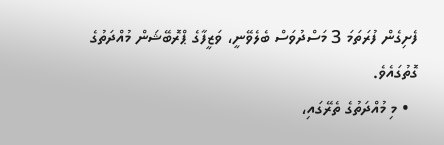ފެށިގެން ފުރަތަމަ 3 މަސްދުވަސް ބެލެވޭނީ، ވަޒީފާގެ ޕްރޮބޭޝަން މުއްދަތުގެ ގޮތުގައެވެ.
  • މި މުއްދަތުގެ ތެރޭގައި،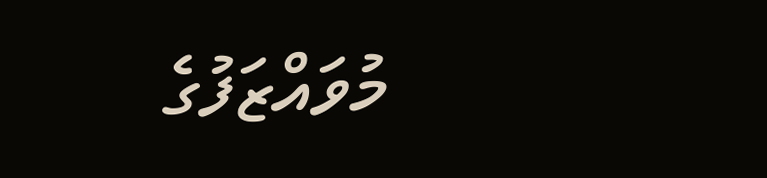މުވައްޒަފުގެ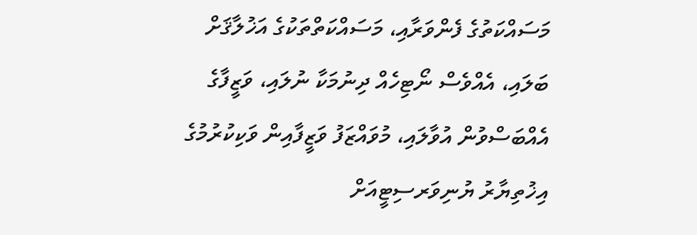މަސައްކަތުގެ ފެންވަރާއި، މަސައްކަތްތަކުގެ އަޚުލާޤަށް ބަލައި، އެއްވެސް ނޯޓިހެއް ދިނުމަކާ ނުލައި، ވަޒީފާގެ އެއްބަސްވުން އުވާލައި، މުވައްޒަފު ވަޒީފާއިން ވަކިކުރުމުގެ އިޚުތިޔާރު ޔުނިވަރސިޓީއަށް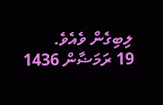ލިބިގެން ވެއެވެ.
19 ރަމަޟާން 1436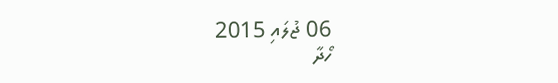06 ޖުލައި 2015
ހޯދާ